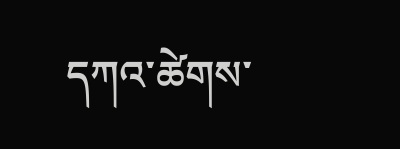དཀའ་ཚེགས་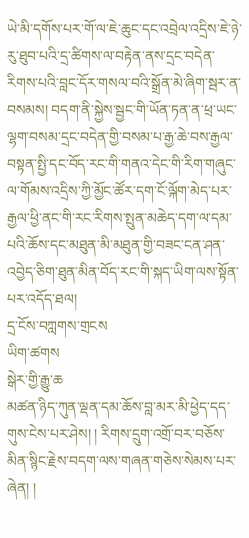ཡེ་མི་དགོས་པར་གོ་ལ་ཇེ་ཆུང་དང་འབྲེལ་འདྲིས་ཇེ་ཉེ་རུ་ཐུབ་པའི་དྲ་ཚིགས་ལ་བརྟེན་ནས་དྲང་བདེན་རིགས་པའི་བླང་དོར་གསལ་བའི་སྒྲོན་མེ་ཞིག་སྦར་ན་བསམས། བདག་ནི་སྐྱེས་སྦྱང་གི་ཡོན་ཏན་ན་ཕྲ་ཡང་ལྷག་བསམ་དྲང་བདེན་གྱི་བསམ་པ་རྒྱ་ཆེ་བས་རྒྱལ་བསྟན་སྤྱི་དང་བོད་རང་གི་གནའ་དེང་གི་རིག་གཞུང་ལ་གོམས་འདྲིས་ཀྱི་མྱོང་ཚོར་དག་ངོ་ལྐོག་མེད་པར་རྒྱལ་ཕྱི་ནང་གི་རང་རིགས་སྤུན་མཆེད་དག་ལ་དམ་པའི་ཆོས་དང་མཐུན་མི་མཐུན་གྱི་བཟང་ངན་ཤན་འབྱེད་ཅིག་ཐུན་མིན་བོད་རང་གི་སྐད་ཡིག་ལས་སྟོན་པར་འདོད་ཐལ།
དྲ་ངོས་བཀླགས་གྲངས
ཡིག་ཚགས
སྒེར་གྱི་རྒྱུ་ཆ
མཚན་ཉིད་ཀུན་ལྡན་དམ་ཆོས་བླ་མར་མི་ཕྱེད་དད་གུས་ངེས་པར་ཤེས། ། རིགས་དྲུག་འགྲོ་བར་བཅོས་མིན་སྙིང་རྗེས་བདག་ལས་གཞན་གཅེས་སེམས་པར་ཞེན། །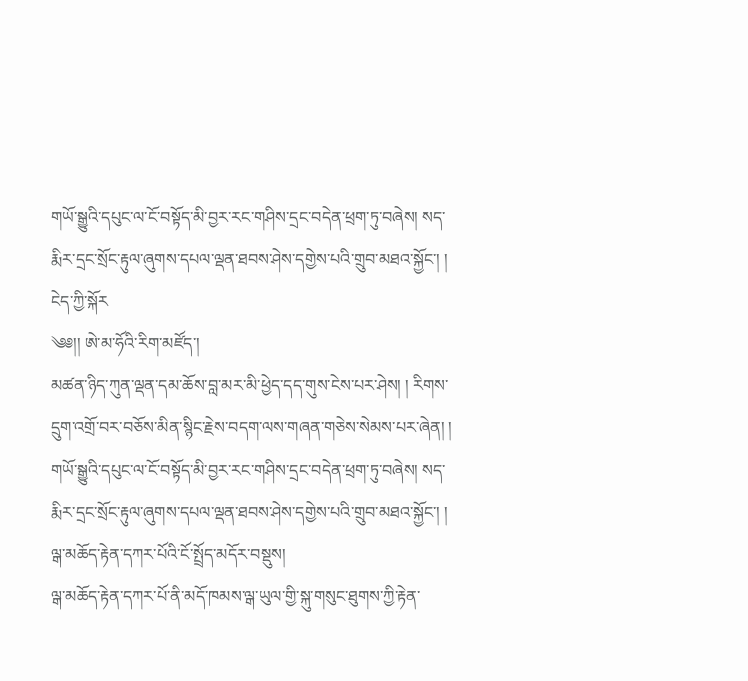གཡོ་སྒྱུའི་དཔུང་ལ་ངོ་བསྟོད་མི་བྱར་རང་གཤིས་དྲང་བདེན་ཕྲག་ཏུ་བཞེས། སད་རྨིར་དྲང་སྲོང་རྟུལ་ཞུགས་དཔལ་ལྡན་ཐབས་ཤེས་དགྱེས་པའི་གྲུབ་མཐའ་སྐྱོང་། །
ངེད་ཀྱི་སྐོར
༄༅།། ཨེ་མ་ཧོའི་རིག་མཛོད་།
མཚན་ཉིད་ཀུན་ལྡན་དམ་ཆོས་བླ་མར་མི་ཕྱེད་དད་གུས་ངེས་པར་ཤེས། ། རིགས་དྲུག་འགྲོ་བར་བཅོས་མིན་སྙིང་རྗེས་བདག་ལས་གཞན་གཅེས་སེམས་པར་ཞེན། ། གཡོ་སྒྱུའི་དཔུང་ལ་ངོ་བསྟོད་མི་བྱར་རང་གཤིས་དྲང་བདེན་ཕྲག་ཏུ་བཞེས། སད་རྨིར་དྲང་སྲོང་རྟུལ་ཞུགས་དཔལ་ལྡན་ཐབས་ཤེས་དགྱེས་པའི་གྲུབ་མཐའ་སྐྱོང་། །
ལྒ་མཆོད་རྟེན་དཀར་པོའི་ངོ་སྤྲོད་མདོར་བསྡུས།
ལྒ་མཆོད་རྟེན་དཀར་པོ་ནི་མདོ་ཁམས་ལྒ་ཡུལ་གྱི་སྐུ་གསུང་ཐུགས་ཀྱི་རྟེན་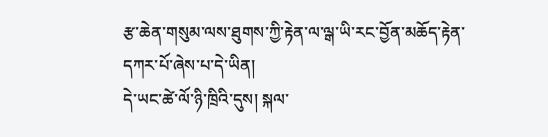རྩ་ཆེན་གསུམ་ལས་ཐུགས་ཀྱི་རྟེན་ལ་ལྒ་ཡི་རང་བྱོན་མཆོད་རྟེན་དཀར་པོ་ཞེས་པ་དེ་ཡིན།
དེ་ཡང་ཚེ་ལོ་ཉི་ཁྲིའི་དུས། སྐལ་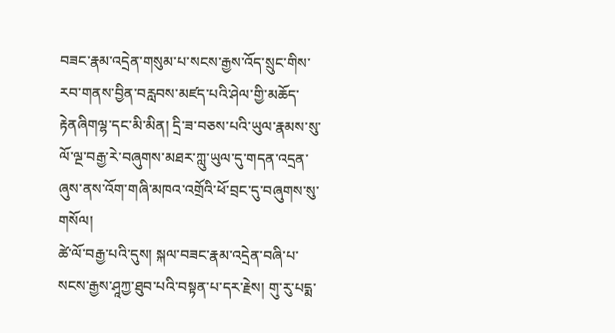བཟང་རྣམ་འདྲེན་གསུམ་པ་སངས་རྒྱས་འོད་སྲུང་གིས་རབ་གནས་བྱིན་བརླབས་མཛད་པའི་ཤེལ་གྱི་མཆོད་རྟེནཞིགལྷ་དང་མི་མིན། དྲི་ཟ་བཅས་པའི་ཡུལ་རྣམས་སུ་ལོ་ལྔ་བརྒྱ་རེ་བཞུགས་མཐར་ཀླུ་ཡུལ་དུ་གདན་འདྲན་ཞུས་ནས་འོག་གཞི་མཁའ་འགྲོའི་ཕོ་བྲང་དུ་བཞུགས་སུ་གསོལ།
ཚེ་ལོ་བརྒྱ་པའི་དུས། སྐལ་བཟང་རྣམ་འདྲེན་བཞི་པ་སངས་རྒྱས་ཤཱཀྱ་ཐུབ་པའི་བསྟན་པ་དར་རྗེས། གུ་རུ་པདྨ་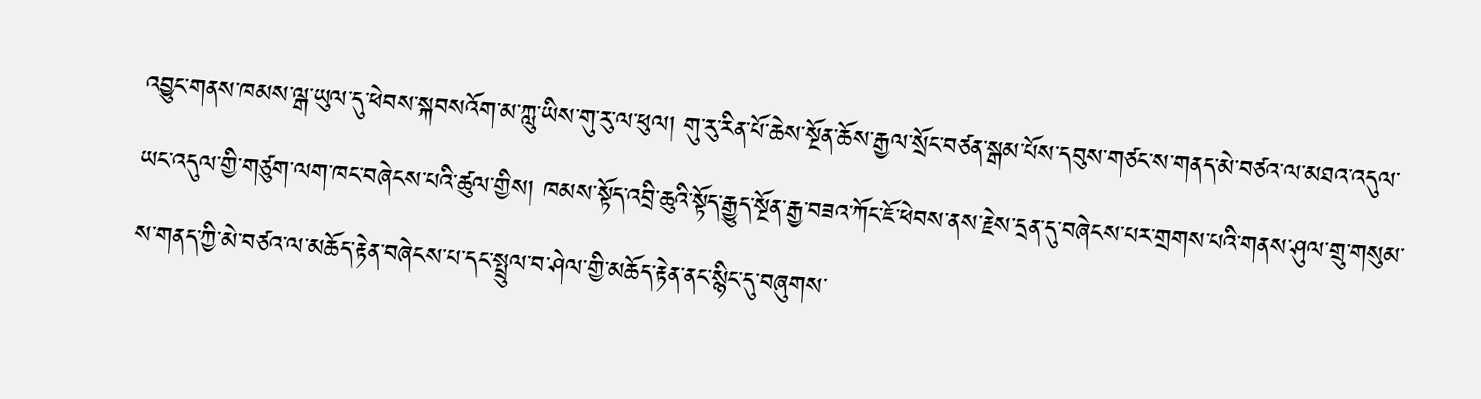འབྱུང་གནས་ཁམས་ལྒ་ཡུལ་དུ་ཕེབས་སྐབསའོག་མ་ཀླུ་ཡིས་གུ་རུ་ལ་ཕུལ། གུ་རུ་རིན་པོ་ཆེས་སྔོན་ཆོས་རྒྱལ་སྲོང་བཙན་སྒམ་པོས་དབུས་གཙང་ས་གནད་མེ་བཙའ་ལ་མཐའ་འདུལ་ཡང་འདུལ་གྱི་གཙུག་ལག་ཁང་བཞེངས་པའི་ཚུལ་གྱིས། ཁམས་སྟོད་འབྲི་ཆུའི་སྟོད་རྒྱུད་སྔོན་རྒྱ་བཟའ་ཀོང་ཇོ་ཕེབས་ནས་རྗེས་དྲན་དུ་བཞེངས་པར་གྲགས་པའི་གནས་ཤུལ་གྲུ་གསུམ་ས་གནད་ཀྱི་མེ་བཙའ་ལ་མཆོད་རྟེན་བཞེངས་པ་དང་སྤྲུལ་བ་ཤེལ་གྱི་མཆོད་རྟེན་ནང་སྙིང་དུ་བཞུགས་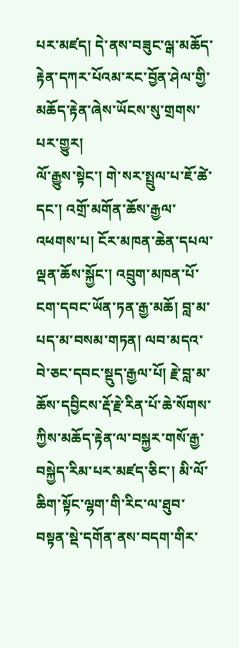པར་མཛད། དེ་ནས་བཟུང་ལྒ་མཆོད་རྟེན་དཀར་པོའམ་རང་བྱོན་ཤེལ་གྱི་མཆོད་རྟེན་ཞེས་ཡོངས་སུ་གྲགས་པར་གྱུར།
ལོ་རྒྱུས་སྟེང་། གེ་སར་སྤྲུལ་པ་ཇོ་ཚེ་དང་། འགྲོ་མགོན་ཆོས་རྒྱལ་འཕགས་པ། ངོར་མཁན་ཆེན་དཔལ་ལྡན་ཆོས་སྐྱོང་། འབྲུག་མཁན་པོ་ངག་དབང་ཡོན་ཏན་རྒྱ་མཆོ། བླ་མ་པད་མ་བསམ་གཏན། ལབ་མདའ་བེ་ཅང་དབང་སྡུད་རྒྱལ་པོ། རྗེ་བླ་མ་ཆོས་དབྱིངས་རྡོ་རྗེ་རིན་པོ་ཆེ་སོགས་ཀྱིས་མཆོད་རྟེན་ལ་བསྐྱར་གསོ་རྒྱ་བསྐྱེད་རིམ་པར་མཛད་ཅིང་། མི་ལོ་ཆིག་སྟོང་ལྷག་གི་རིང་ལ་ཐུབ་བསྟན་སྡེ་དགོན་ནས་བདག་གིར་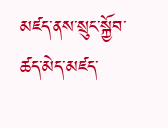མཛད་ནས་སྲུང་སྐྱོབ་ཚད་མེད་མཛད་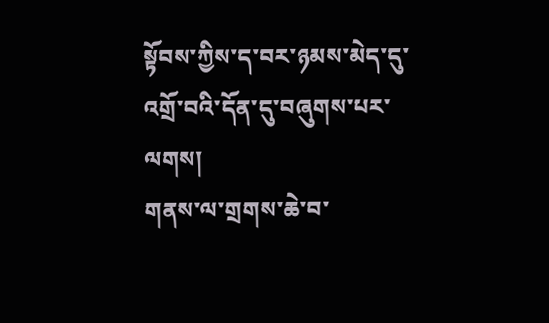སྟོབས་ཀྱིས་ད་བར་ཉམས་མེད་དུ་འགྲོ་བའི་དོན་དུ་བཞུགས་པར་ལགས།
གནས་ལ་གྲགས་ཆེ་བ་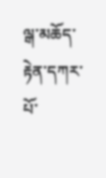ལྒ་མཆོད་རྟེན་དཀར་པོ་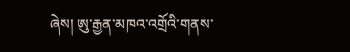ཞེས། ཨུ་རྒྱན་མཁའ་འགྲོའི་གནས་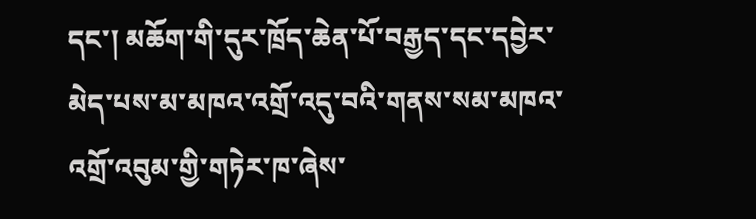དང་། མཆོག་གི་དུར་ཁྲོད་ཆེན་པོ་བརྒྱད་དང་དབྱེར་མེད་པས་མ་མཁའ་འགྲོ་འདུ་བའི་གནས་སམ་མཁའ་འགྲོ་འབུམ་གྱི་གཏེར་ཁ་ཞེས་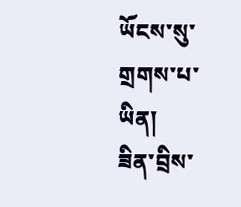ཡོངས་སུ་གྲགས་པ་ཡིན།
ཟིན་བྲིས་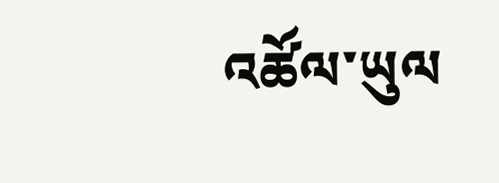འཚོལ་ཡུལ